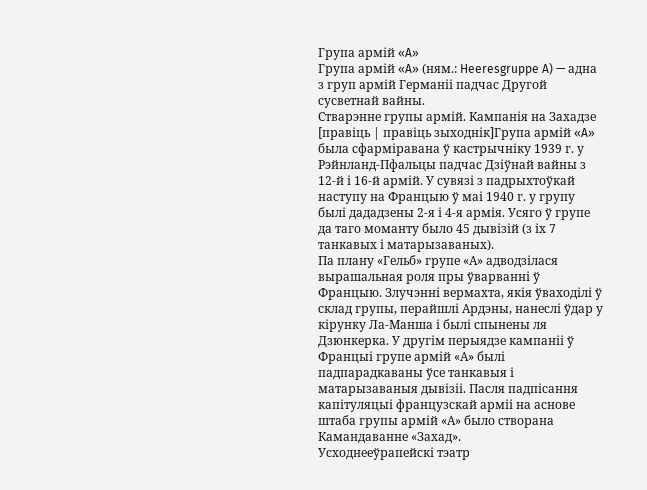Група армій «A»
Група армій «A» (ням.: Heeresgruppe A) — адна з груп армій Германіі падчас Другой сусветнай вайны.
Стварэнне групы армій. Кампанія на Захадзе
[правіць | правіць зыходнік]Група армій «A» была сфарміравана ў кастрычніку 1939 г. у Рэйнланд-Пфальцы падчас Дзіўнай вайны з 12-й і 16-й армій. У сувязі з падрыхтоўкай наступу на Францыю ў маі 1940 г. у групу былі дададзены 2-я і 4-я армія. Усяго ў групе да таго моманту было 45 дывізій (з іх 7 танкавых і матарызаваных).
Па плану «Гельб» групе «А» адводзілася вырашальная роля пры ўварванні ў Францыю. Злучэнні вермахта, якія ўваходілі ў склад групы, перайшлі Ардэны, нанеслі ўдар у кірунку Ла-Манша і былі спынены ля Дзюнкерка. У другім перыядзе кампаніі ў Францыі групе армій «А» былі падпарадкаваны ўсе танкавыя і матарызаваныя дывізіі. Пасля падпісання капітуляцыі французскай арміі на аснове штаба групы армій «А» было створана Камандаванне «Захад».
Усходнееўрапейскі тэатр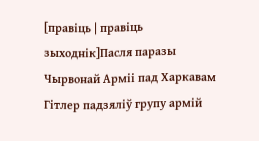[правіць | правіць зыходнік]Пасля паразы Чырвонай Арміі пад Харкавам Гітлер падзяліў групу армій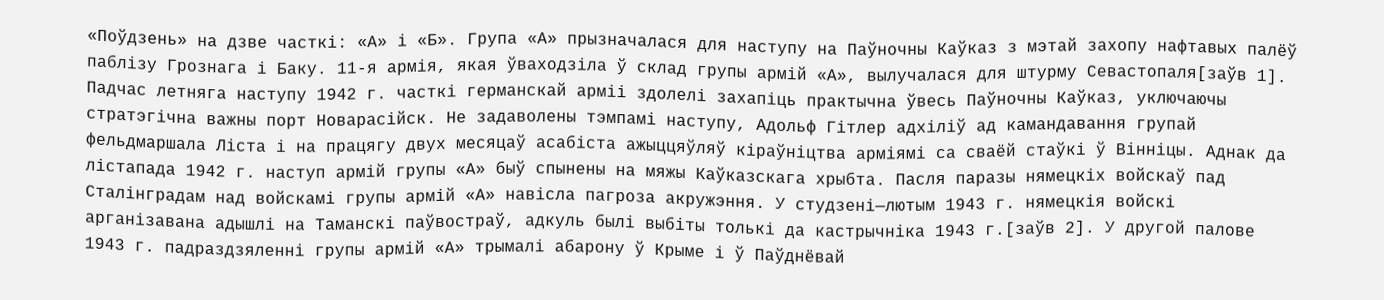«Поўдзень» на дзве часткі: «А» і «Б». Група «А» прызначалася для наступу на Паўночны Каўказ з мэтай захопу нафтавых палёў паблізу Грознага і Баку. 11-я армія, якая ўваходзіла ў склад групы армій «А», вылучалася для штурму Севастопаля[заўв 1]. Падчас летняга наступу 1942 г. часткі германскай арміі здолелі захапіць практычна ўвесь Паўночны Каўказ, уключаючы стратэгічна важны порт Новарасійск. Не задаволены тэмпамі наступу, Адольф Гітлер адхіліў ад камандавання групай фельдмаршала Ліста і на працягу двух месяцаў асабіста ажыццяўляў кіраўніцтва арміямі са сваёй стаўкі ў Вінніцы. Аднак да лістапада 1942 г. наступ армій групы «А» быў спынены на мяжы Каўказскага хрыбта. Пасля паразы нямецкіх войскаў пад Сталінградам над войскамі групы армій «А» навісла пагроза акружэння. У студзені—лютым 1943 г. нямецкія войскі арганізавана адышлі на Таманскі паўвостраў, адкуль былі выбіты толькі да кастрычніка 1943 г.[заўв 2]. У другой палове 1943 г. падраздзяленні групы армій «А» трымалі абарону ў Крыме і ў Паўднёвай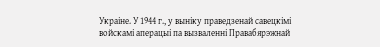Украіне. У 1944 г., у выніку праведзенай савецкімі войскамі аперацыі па вызваленні Правабярэжнай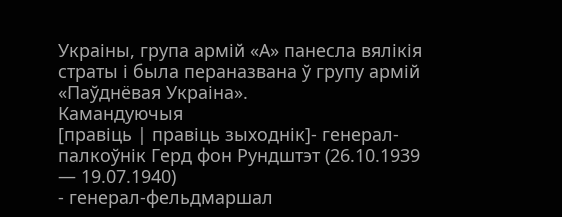Украіны, група армій «А» панесла вялікія страты і была пераназвана ў групу армій «Паўднёвая Украіна».
Камандуючыя
[правіць | правіць зыходнік]- генерал-палкоўнік Герд фон Рундштэт (26.10.1939 — 19.07.1940)
- генерал-фельдмаршал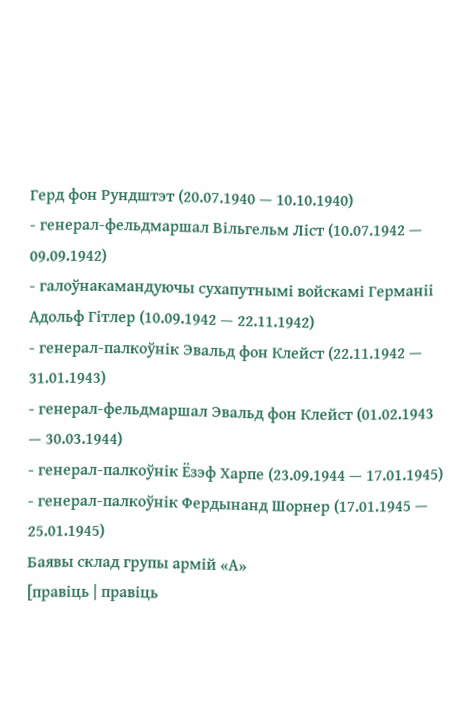Герд фон Рундштэт (20.07.1940 — 10.10.1940)
- генерал-фельдмаршал Вільгельм Ліст (10.07.1942 — 09.09.1942)
- галоўнакамандуючы сухапутнымі войскамі Германіі Адольф Гітлер (10.09.1942 — 22.11.1942)
- генерал-палкоўнік Эвальд фон Клейст (22.11.1942 — 31.01.1943)
- генерал-фельдмаршал Эвальд фон Клейст (01.02.1943 — 30.03.1944)
- генерал-палкоўнік Ёзэф Харпе (23.09.1944 — 17.01.1945)
- генерал-палкоўнік Фердынанд Шорнер (17.01.1945 — 25.01.1945)
Баявы склад групы армій «А»
[правіць | правіць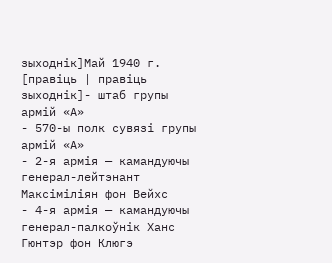зыходнік]Май 1940 г.
[правіць | правіць зыходнік]- штаб групы армій «А»
- 570-ы полк сувязі групы армій «А»
- 2-я армія — камандуючы генерал-лейтэнант Максіміліян фон Вейхс
- 4-я армія — камандуючы генерал-палкоўнік Ханс Гюнтэр фон Клюгэ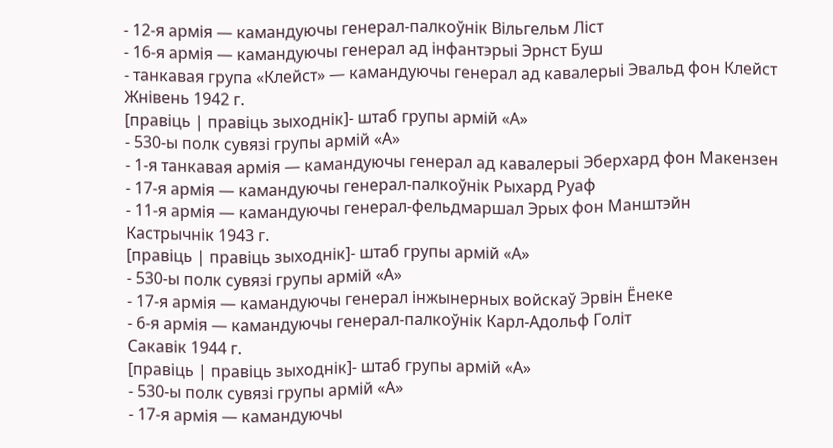- 12-я армія — камандуючы генерал-палкоўнік Вільгельм Ліст
- 16-я армія — камандуючы генерал ад інфантэрыі Эрнст Буш
- танкавая група «Клейст» — камандуючы генерал ад кавалерыі Эвальд фон Клейст
Жнівень 1942 г.
[правіць | правіць зыходнік]- штаб групы армій «А»
- 530-ы полк сувязі групы армій «А»
- 1-я танкавая армія — камандуючы генерал ад кавалерыі Эберхард фон Макензен
- 17-я армія — камандуючы генерал-палкоўнік Рыхард Руаф
- 11-я армія — камандуючы генерал-фельдмаршал Эрых фон Манштэйн
Кастрычнік 1943 г.
[правіць | правіць зыходнік]- штаб групы армій «А»
- 530-ы полк сувязі групы армій «А»
- 17-я армія — камандуючы генерал інжынерных войскаў Эрвін Ёнеке
- 6-я армія — камандуючы генерал-палкоўнік Карл-Адольф Голіт
Сакавік 1944 г.
[правіць | правіць зыходнік]- штаб групы армій «А»
- 530-ы полк сувязі групы армій «А»
- 17-я армія — камандуючы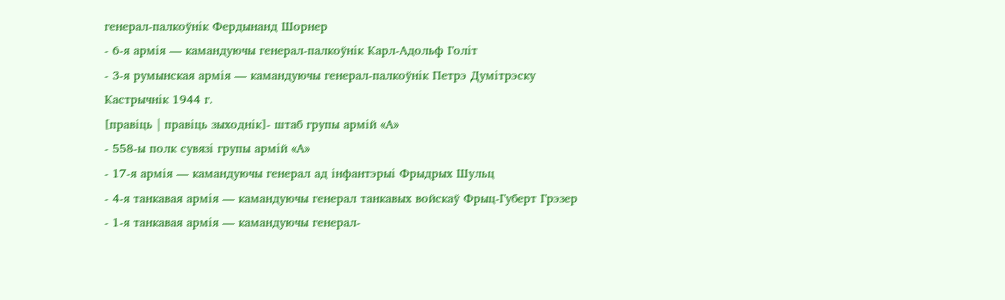генерал-палкоўнік Фердынанд Шорнер
- 6-я армія — камандуючы генерал-палкоўнік Карл-Адольф Голіт
- 3-я румынская армія — камандуючы генерал-палкоўнік Петрэ Думітрэску
Кастрычнік 1944 г.
[правіць | правіць зыходнік]- штаб групы армій «А»
- 558-ы полк сувязі групы армій «А»
- 17-я армія — камандуючы генерал ад інфантэрыі Фрыдрых Шульц
- 4-я танкавая армія — камандуючы генерал танкавых войскаў Фрыц-Губерт Грэзер
- 1-я танкавая армія — камандуючы генерал-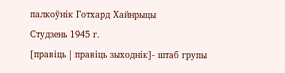палкоўнік Готхард Хайнрыцы
Студзень 1945 г.
[правіць | правіць зыходнік]- штаб групы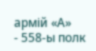армій «А»
- 558-ы полк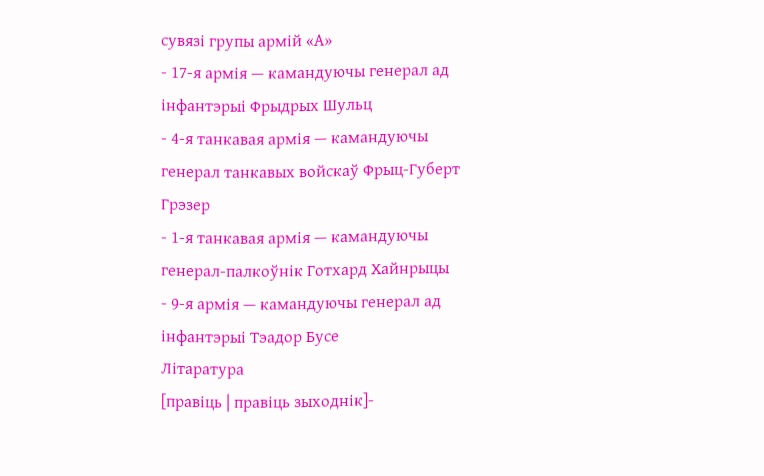сувязі групы армій «А»
- 17-я армія — камандуючы генерал ад інфантэрыі Фрыдрых Шульц
- 4-я танкавая армія — камандуючы генерал танкавых войскаў Фрыц-Губерт Грэзер
- 1-я танкавая армія — камандуючы генерал-палкоўнік Готхард Хайнрыцы
- 9-я армія — камандуючы генерал ад інфантэрыі Тэадор Бусе
Літаратура
[правіць | правіць зыходнік]-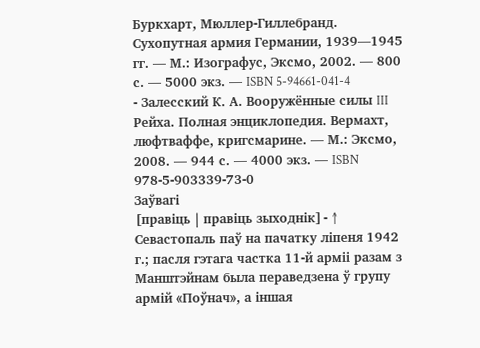Буркхарт, Мюллер-Гиллебранд. Сухопутная армия Германии, 1939—1945 гг. — М.: Изографус, Эксмо, 2002. — 800 с. — 5000 экз. — ISBN 5-94661-041-4
- Залесский К. А. Вооружённые силы III Рейха. Полная энциклопедия. Вермахт, люфтваффе, кригсмарине. — М.: Эксмо, 2008. — 944 с. — 4000 экз. — ISBN 978-5-903339-73-0
Заўвагі
[правіць | правіць зыходнік]- ↑ Севастопаль паў на пачатку ліпеня 1942 г.; пасля гэтага частка 11-й арміі разам з Манштэйнам была пераведзена ў групу армій «Поўнач», а іншая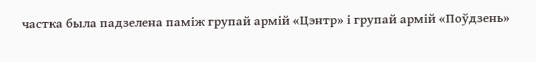частка была падзелена паміж групай армій «Цэнтр» і групай армій «Поўдзень»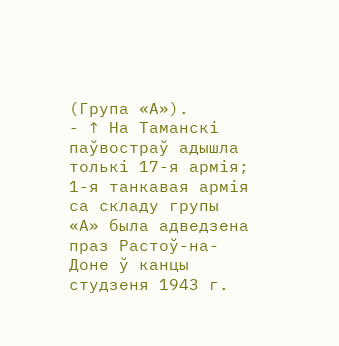(Група «А»).
- ↑ На Таманскі паўвостраў адышла толькі 17-я армія; 1-я танкавая армія са складу групы «А» была адведзена праз Растоў-на-Доне ў канцы студзеня 1943 г.